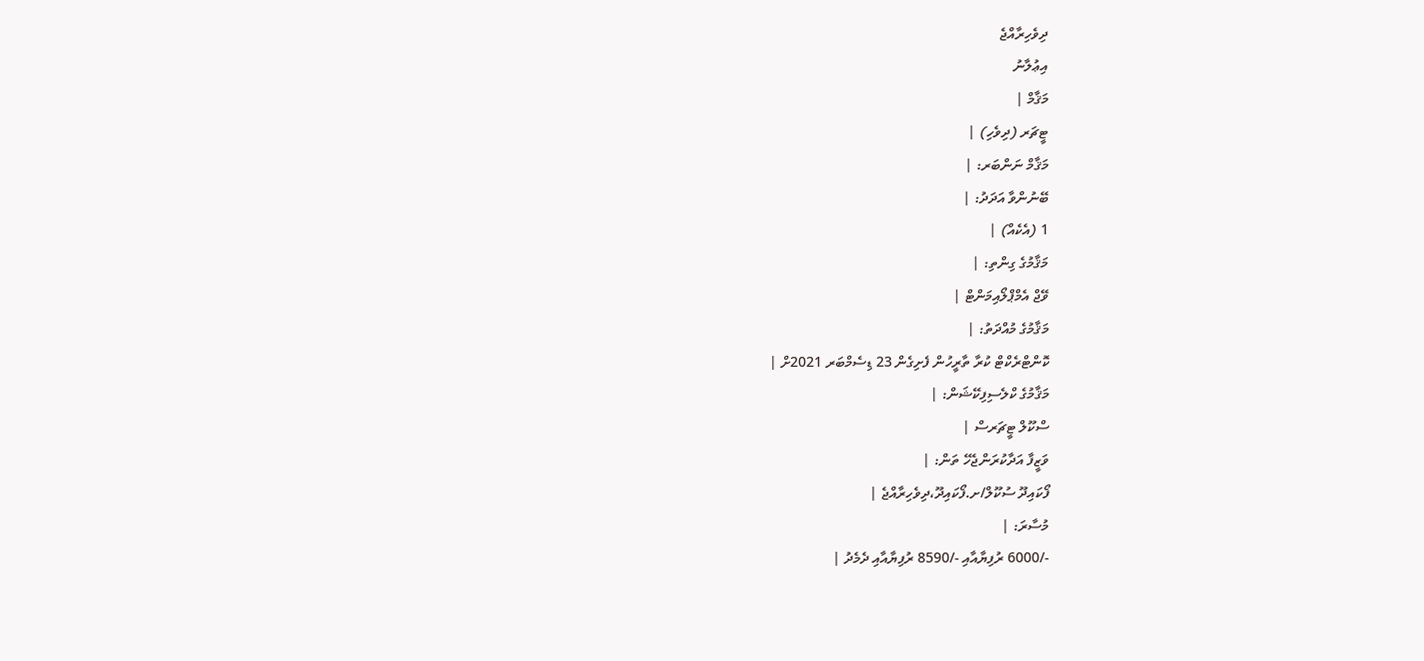ދިވެހިރާއްޖެ
އިޢުލާނު
މަޤާމް |
ޓީޗަރ (ދިވެހި) |
މަޤާމް ނަންބަރ: |
ބޭނުންވާ އަދަދު: |
1 (އެކެއް) |
މަޤާމުގެ ގިންތި: |
ވޭޖް އެމްޕްލޯއިމަންޓް |
މަޤާމުގެ މުއްދަތު: |
ކޮންޓްރެކްޓް ކުރާ ތާރީހުން ފެށިގެން 23 ޑިސެމްބަރ 2021ށް |
މަޤާމުގެ ކްލެސިފިކޭޝަން: |
ސްކޫލް ޓީޗަރސް |
ވަޒީފާ އަދާކުރަންޖެހޭ ތަން: |
ފޯކައިދޫ ސުކޫލް/ށ.ފޯކައިދޫ،ދިވެހިރާއްޖެ |
މުސާރަ: |
-/6000 ރުފިޔާއާއި -/8590 ރުފިޔާއާއި ދެމެދު |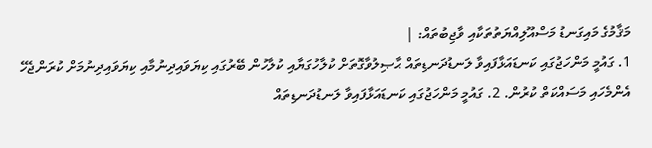މަޤާމުގެ މައިގަނޑު މަސްއޫލިއްޔަތުތަކާއި ވާޖިބުތައް: |
1. ގައުމީ މަންހަޖުގައި ކަނޑައަޅާފައިވާ ލަނޑުދަނޑިތައް ޙާޞިލުވާގޮތަށް ކުލާހުގަޔާއި ކުލާހުން ބޭރުގައި ކިޔަވައިދިނުމާއި ކިޔަވައިދިނުމަށް ކުރަންޖެހޭ އެންމެހައި މަސައްކަތް ކުރުން. 2. ގައުމީ މަންހަޖުގައި ކަނޑައަޅާފައިވާ ލަނޑުދަނޑިތައް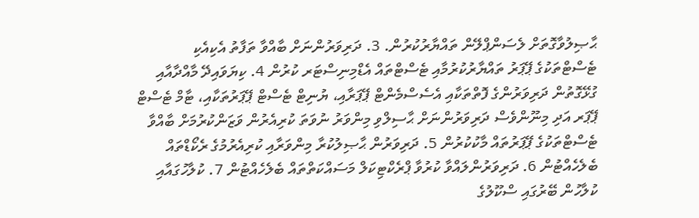ޙާޞިލުވާގޮތަށް ލެސަންޕްލޭން ތައްޔާރުކުރުން. 3. ދަރިވަރުންނަށް ބާއްވާ ތަފާތު އެކިއެކި ޓެސްޓްތަކުގެ ޕޭޕަރު ތައްޔާރުކުރުމާއި ޓެސްޓްތައް އެޑްމިނިސްޓަރ ކުރުން 4. ކިޔަވައިދޭ މާއްދާއާއި ގުޅޭގޮތުން ދަރިވަރުންގެ ފޮތްތަކާއި އެސެސްމެންޓް ޕޭޕަރާއި، ޔުނިޓް ޓެސްޓް ޕޭޕަރުތަކާއި، ޓާމް ޓެސްޓް ޕޭޕަރ އަދި މިނޫންވެސް ދަރިވަރުންނަށް ޙާސިލްވި މިންވަރު ނުވަތަ ކުރިއެރުން ވަޒަންކުރުމަށް ބާއްވާ ޓެސްޓްތަކުގެ ޕޭޕަރުތައް މާކުކުރުން 5. ދަރިވަރުން ޙާޞިލުކުރާ މިންވަރާއި ކުރިއެރުމުގެ ރެކޯޑްތައް ބެލެހެއްޓުން 6. ދަރިވަރުންލައްވާ ކުރުވާ ޕްރެކްޓިކަލް މަސައްކަތްތައް ބެލެހެއްޓުން 7. ކުލާހުގައާއި ކުލާހުން ބޭރުގައި ސްކޫލުގެ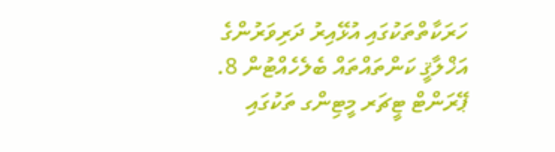ހަރަކާތްތަކުގައި އުޅޭއިރު ދަރިވަރުންގެ އަޚްލާޤީ ކަންތައްތައް ބެލެހެއްޓުން 8. ޕޭރަންޓް ޓީޗަރ މީޓިންގ ތަކުގައި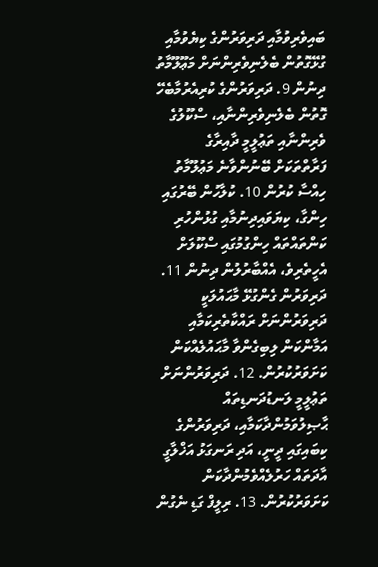ބައިވެރިވުމާއި ދަރިވަރުންގެ ކިޔެވުމާއި ގުޅޭގޮތުން ބެލެނިވެރިންނަށް މަޢޫލޫމާތު ދިނުން 9. ދަރިވަރުންގެ ކުރިއެރުމާބެހޭ ގޮތުން ބެލެނިވެރިންނާއި، ސްކޫލުގެ ވެރިންނާއި ތަޢުލީމީ ދާއިރާގެ ފަރާތްތަކަށް ބޭނުންވާނެ މަޢުލޫމާތު ހިއްސާ ކުރުން 10. ކުލާހުން ބޭރުގައި ހިންގާ، ކިޔަވައިދިނުމާއި ގުޅުންހުރި ކަންތައްތައް ހިންގުމުގައި ސްކޫލަށް އެހީތެރިވެ، އެއްބާރުލުން ދިނުން 11. ދަރިވަރުން ގެންގުޅޭ މާޙައުލަކީ ދަރިވަރުންނަށް ރައްކާތެރިކަމާއި އަމާންކަން ލިބިގެންވާ މާޙައުލެއްކަން ކަށަވަރުކުރުން. 12. ދަރިވަރުންނަށް ތަޢުލީމީ ލަނޑުދަނޑިތައް ޙާޞިލުވަމުންދާކަމާއި، ދަރިވަރުންގެ ކިބައިގައި ދީނީ، އަދި ރަނގަޅު އަޚްލާގީ އާދަތައް ހަރުލެއްވެމުންދާކަން ކަށަވަރުކުރުން. 13. ރިލީފް ގަޑި ނެގުން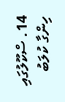14. ސްކޫލުގައި ހިންގާ ކުލަބު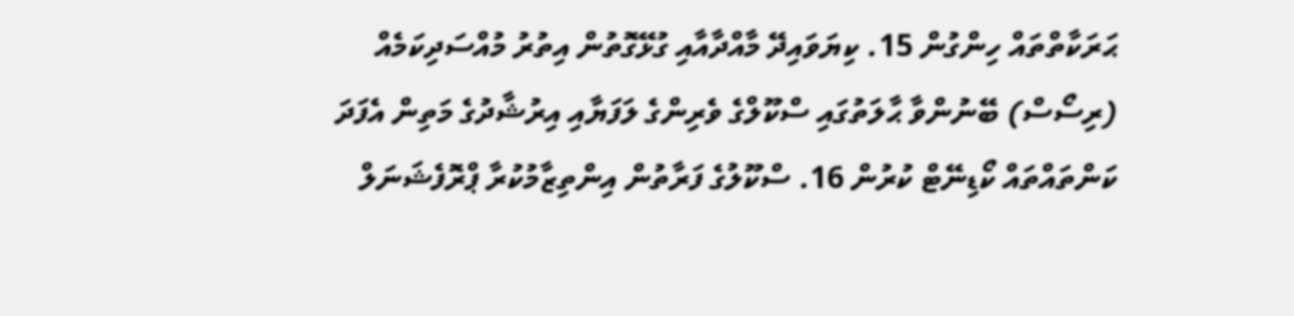ޙަރަކާތްތައް ހިންގުން 15. ކިޔަވައިދޭ މާއްދާއާއި ގުޅޭގޮތުން އިތުރު މުއްސަދިކަމެއް (ރިސޯސް) ބޭނުންވާ ޙާލަތުގައި ސްކޫލްގެ ވެރިންގެ ލަފަޔާއި އިރުޝާދުގެ މަތިން އެފަދަ ކަންތައްތައް ކޯޑިނޭޓް ކުރުން 16. ސްކޫލުގެ ފަރާތުން އިންތިޒާމުކުރާ ޕްރޮފެޝަނަލް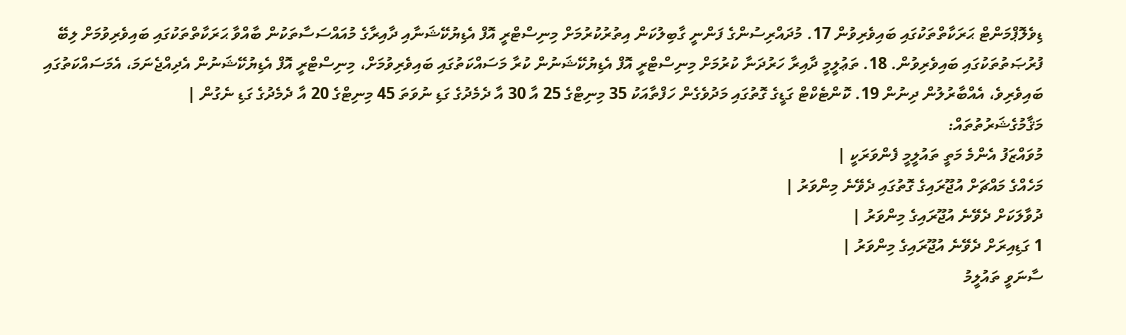ޑިވެލޮޕްމަންޓް ޙަރަކާތްތަކުގައި ބައިވެރިވުން 17. މުދައްރިސުންގެ ފަންނީ ގާބިލުކަން އިތުރުކުރުމަށް މިނިސްޓްރީ އޮފް އެޑިޔުކޭޝަނާއި ދާއިރާގެ މުއައްސަސާތަކުން ބާއްވާ ޙަރަކާތްތަކުގައި ބައިވެރިވުމަށް ލިބޭ ފުރުޞަތުތަކުގައި ބައިވެރިވުން. 18. ތަޢުލީމީ ދާއިރާ ހަރުދަނާ ކުރުމަށް މިނިސްޓްރީ އޮފް އެޑިޔުކޭޝަނުން ކުރާ މަސައްކަތުގައި ބައިވެރިވުމަށް، މިނިސްޓްރީ އޮފް އެޑިޔުކޭޝަނުން އެދިއްޖެނަމަ، އެމަސައްކަތުގައި ބައިވެރިވެ، އެއްބާރުލުން ދިނުން 19. ކޮންޓެކްޓް ގަޑީގެ ގޮތުގައި މަދުވެގެން ހަފްތާއަކު 35 މިނިޓްގެ 25 އާ 30 އާ ދެމެދުގެ ގަޑި ނުވަތަ 45 މިނިޓްގެ 20 އާ ދެމެދުގެ ގަޑި ނެގުން |
މަޤާމުގެޝަރުތުތައް:
މުވައްޒަފު އެންމެ މަތީ ތައުލީމީ ފެންވަރަކީ |
މަހެއްގެ މައްޗަށް އުޖޫރައިގެ ގޮތުގައި ދެވޭނެ މިންވަރު |
ދުވާލަކަށް ދެވޭނެ އުޖޫރައިގެ މިންވަރު |
1 ގަޑިއިރަށް ދެވޭނެ އުޖޫރައިގެ މިންވަރު |
ސާނަވީ ތައުލީމު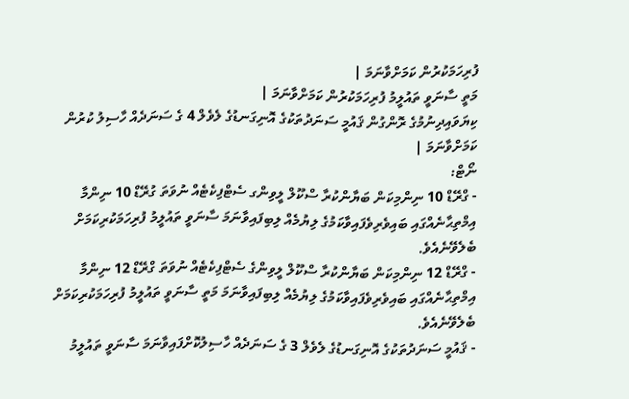ފުރިހަމަކުރުން ކަމަށްވާނަމަ |
މަތީ ސާނަވީ ތައުލީމު ފުރިހަމަކުރުން ކަމަށްވާނަމަ |
ކިޔަވައިދިނުމުގެ ރޮންގުން ޤައުމީ ސަނަދުތަކުގެ އޮނިގަނޑުގެ ލެވެލް 4 ގެ ސަނަދެއް ހާސިލު ކުރުން ކަމަށްވާނަމަ |
ނޯޓް:
- ގްރޭޑް 10 ނިންމިކަން ބަޔާންކުރާ ސްކޫލް ލީވިންގ ސެޓްފިކެޓެއް ނުވަތަ ގުރޭޑް 10 ނިންމާ އިމްތިޙާނެއްގައި ބައިވެރިވެފައިވާކަމުގެ ލިޔުމެއް ލިބިފައިވާނަމަ ސާނަވީ ތައުލީމު ފުރިހަމަކުރިކަމަށް ބެލެވޭނެއެވެ.
- ގްރޭޑް 12 ނިންމިކަން ބަޔާންކުރާ ސްކޫލް ލީވިންގެ ސެޓްފިކެޓެއް ނުވަތަ ގްރޭޑް 12 ނިންމާ އިމްތިޙާނެއްގައި ބައިވެރިވެފައިވާކަމުގެ ލިޔުމެއް ލިބިފައިވާނަމަ މަތީ ސާނަވީ ތައުލީމު ފުރިހަމަކުރިކަމަށް ބެލެވޭނެއެވެ.
- ޤައުމީ ސަނަދުތަކުގެ އޮނިގަނޑުގެ ލެވެލް 3 ގެ ސަނަދެއް ހާސިލުކޮށްފައިވާނަމަ ސާނަވީ ތައުލީމު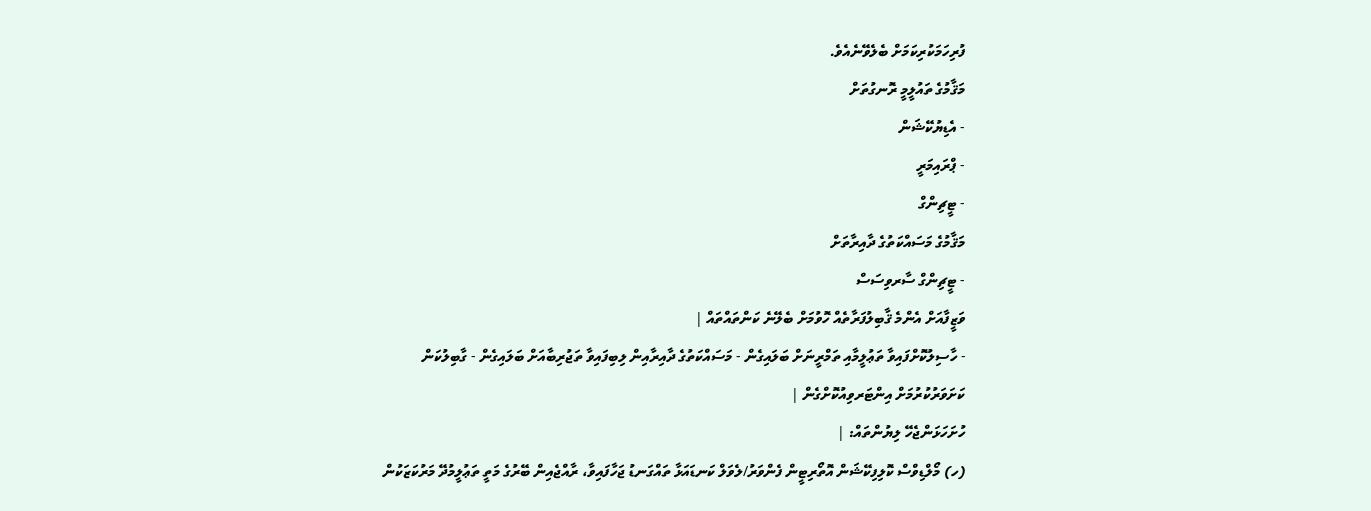ފުރިހަމަކުރިކަމަށް ބެލެވޭނެއެވެ.
މަޤާމުގެ ތައުލީމީ ރޮނގުތަށް
- އެޑިޔުކޭޝަން
- ޕްރައިމަރީ
- ޓީޗިންގް
މަޤާމުގެ މަސައްކަތުގެ ދާއިރާތަށް
- ޓީޗިންގް ސާރވިސަސް
ވަޒީފާއަށް އެންމެ ޤާބިލުފަރާތެއް ހޮވުމަށް ބެލޭނެ ކަންތައްތައް |
- ހާސިލުކޮށްފައިވާ ތަޢުލީމާއި ތަމްރީނަށް ބަލައިގެން - މަސައްކަތުގެ ދާއިރާއިން ލިބިފައިވާ ތަޖުރިބާއަށް ބަލައިގެން - ގާބިލުކަން ކަށަވަރުކުރުމަށް އިންޓަރވިއުކޮށްގެން |
ހުށަހަޅަންޖެހޭ ލިޔުންތައް: |
(ހ) މޯލްޑިވްސް ކޮލިފިކޭޝަން އޮތޯރިޓީން ފެންވަރު/ލެވަލް ކަނޑައަޅާ ތައްގަނޑު ޖަހާފައިވާ، ރާއްޖެއިން ބޭރުގެ މަތީ ތަޢުލީމުދޭ މަރުކަޒަކުން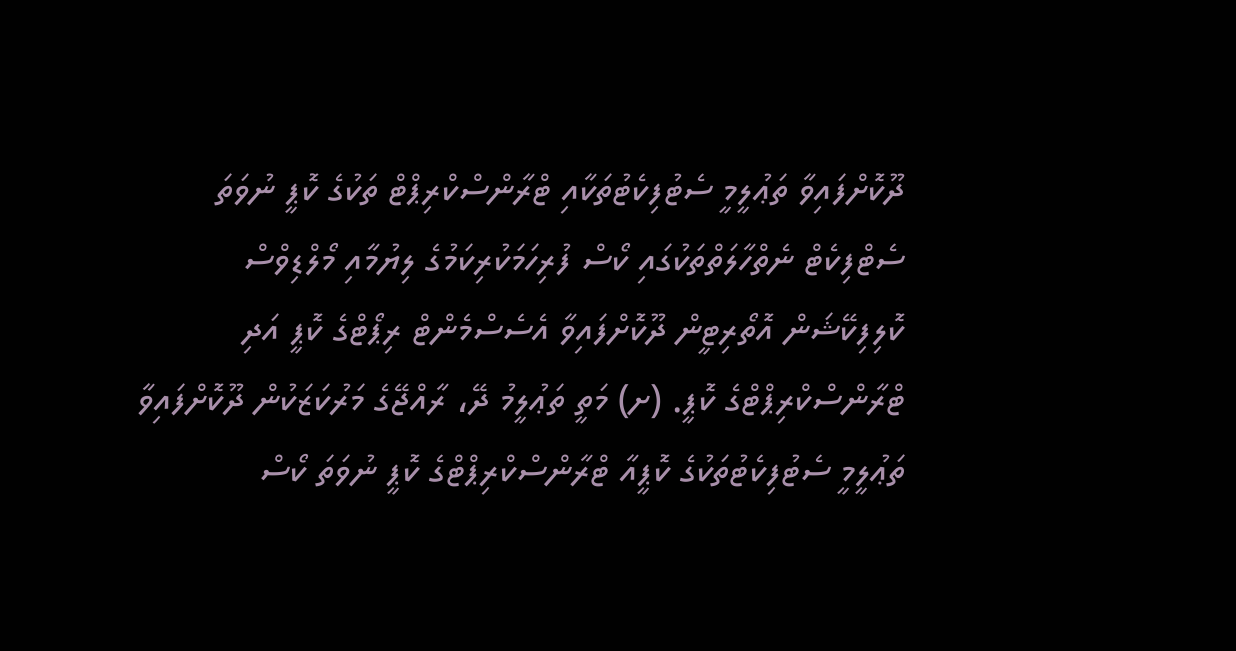ދޫކޮށްފައިވާ ތަޢުލީމީ ސެޓުފިކެޓުތަކާއި ޓްރާންސްކްރިޕްޓް ތަކުގެ ކޮޕީ ނުވަތަ ސެޓްފިކެޓް ނެތްހާލަތްތަކުގައި ކޯސް ފުރިހަމަކުރިކަމުގެ ލިޔުމާއި މޯލްޑިވްސް ކޮލިފިކޭޝަން އޮތޯރިޓީން ދޫކޮށްފައިވާ އެސެސްމެންޓް ރިޕޯޓްގެ ކޮޕީ އަދި ޓްރާންސްކްރިޕްޓްގެ ކޮޕީ. (ށ) މަތީ ތަޢުލީމު ދޭ، ރާއްޖޭގެ މަރުކަޒަކުން ދޫކޮށްފައިވާ ތަޢުލީމީ ސެޓުފިކެޓުތަކުގެ ކޮޕީއާ ޓްރާންސްކްރިޕްޓްގެ ކޮޕީ ނުވަތަ ކޯސް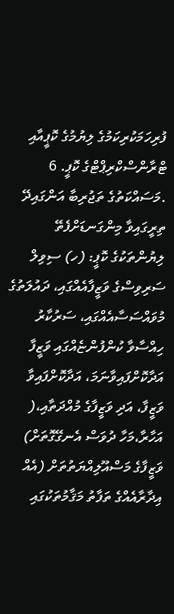ފުރިހަމަކުރިކަމުގެ ލިޔުމުގެ ކޮޕީއާއި ޓްރާންސްކްރިޕްޓްގެ ކޮޕީ. 6 .މަސައްކަތުގެ ތަޖުރިބާ އަންގައިދޭ ތިރީގައިވާ މިންގަނޑަށްފެތޭ ލިޔުންތަކުގެ ކޮޕީ: (ހ) ސިވިލް ސަރިވިސްގެ ވަޒީފާއެއްގައި، ދައުލަތުގެ މުވައްސަސާއެއްގައި، ސަރުކާރު ހިއްސާވާ ކުންފުންޏެއްގައި ވަޒީފާ އަދާކޮށްފައިވާނަމަ، އަދާކޮށްފައިވާ ވަޒީފާ، އަދި ވަޒީފާގެ މުއްދަތާއި،( އަހާރާ،މަހާ ދުވަސް އެނގޭގޮތަށް) ވަޒީފާގެ މަސްއޫލިއްޔަތުތަށް (އެއް އިދާރާއެއްގެ ތަފާތު މަޤާމުތަކުގައި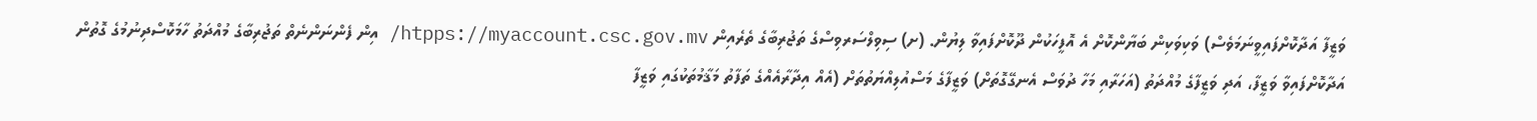ވަޒީފާ އަދާކޮށްފައިވީނަމަވެސް) ވަކިވަކިން ބަޔާންކޮށް އެ އޮފީހަކުން ދޫކޮށްފައިވާ ލިޔުން. (ށ) ސިވިލްސަރވިސްގެ ތަޖުރިބާގެ ތެރެއިން htpps://myaccount.csc.gov.mv/ އިން ފެންނަންނެތް ތަޖުރިބާގެ މުއްދަތު ހާމަކޮސްދިނުމުގެ ގޮތުން އަދާކޮށްފައިވާ ވަޒީފާ، އަދި ވަޒީފާގެ މުއްދަތު (އަހަރާއި މަހާ ދުވަސް އެނގޭގޮތަށް) ވަޒީފާގެ މަސްއުލިއްޔަތުތަށް (އެއް އިދާރާއެއްގެ ތަފާތު މަޤާމުތަކުގައި ވަޒީފާ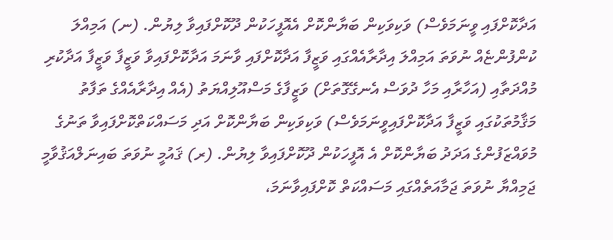އަދާކޮށްފައި ވީނަމަވެސް) ވަކިވަކިން ބަޔާންކޮށް އެއޮފީހަކުން ދޫކޮށްފައިވާ ލިޔުން. (ނ) އަމިއްލަ ކުންފުންޏެއް ނުވަތަ އަމިއްލަ އިދާރާއެއްގައި ވަޒީފާ އަދާކޮށްފައި ވާނަމަ އަދާކޮށްފައިވާ ވަޒީފާ ވަޒީފާ އަދާކުރި މުއްދަތާއި (އަހާރާއި މަހާ ދުވަސް އެނގޭގޮތަށް) ވަޒީފާގެ މަސްއޫލިއްޔަތު (އެއް އިދާރާއެއްގެ ތަފާތު މަޤާމުތަކުގައި ވަޒީފާ އަދާކޮށްފައިވީނަމަވެސް) ވަކިވަކިން ބަޔާންކޮށް އަދި މަސައްކަތްކޮށްފައިވާ ތަނުގެ މުވައްޒަފުންގެ އަދަދު ބަޔާންކޮށް އެ އޮފީހަކުން ދޫކޮށްފައިވާ ލިޔުން. (ރ) ޤައުމީ ނުވަތަ ބައިނަލްއަޤުވާމީ ޖަމިއްޔާ ނުވަތަ ޖަމާއަތެއްގައި މަސައްކަތް ކޮށްފައިވާނަމަ،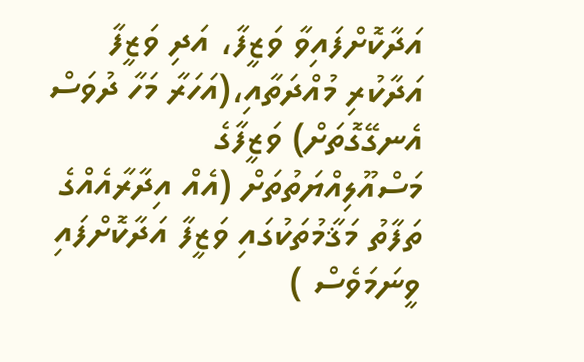އަދާކޮށްފައިވާ ވަޒީފާ، އަދި ވަޒީފާ އަދާކުރި މުއްދަތާއި،(އަހަރާ މަހާ ދުވަސް އެނގޭގޮތަށް) ވަޒީފާގެ މަސްއޫލިއްޔަތުތަށް (އެއް އިދާރާއެއްގެ ތަފާތު މަޤާމުތަކުގައި ވަޒީފާ އަދާކޮށްފައި ވީނަމަވެސް )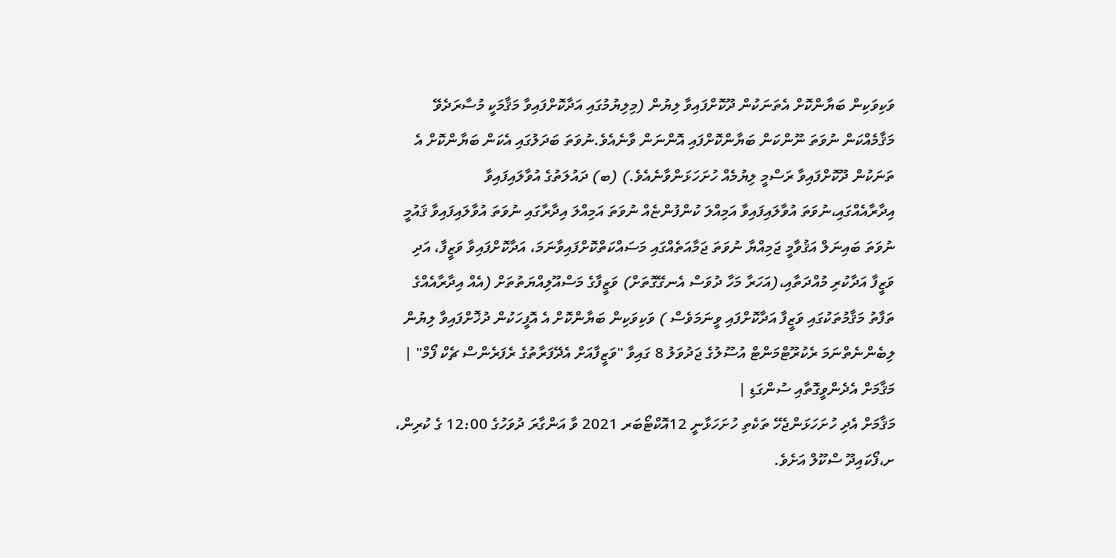ވަކިވަކިން ބަޔާންކޮށް އެތަނަކުން ދޫކޮށްފައިވާ ލިޔުން (މިލިޔުމުގައި އަދާކޮށްފައިވާ މަޤާމަކީ މުސާރަދެވޭ މަޤާމެއްކަން ނުވަތަ ނޫންކަން ބަޔާންކޮށްފައި އޮންނަން ވާނެއެވެ.ނުވަތަ ބަދަލުގައި އެކަން ބަޔާންކޮށް އެ ތަނަކުން ދޫކޮށްފައިވާ ރަސްމީ ލިޔުމެއް ހުށަހަޅަންވާނެއެވެ.) (ބ) ދައުލަތުގެ އުވާލައިފައިވާ އިދާރާއެއްގައި،ނުވަތަ އުވާލައިފައިވާ އަމިއްލަ ކުންފުންޏެއް ނުވަތަ އަމިއްލަ އިދާރާގައި ނުވަތަ އުވާލައިފައިވާ ޤައުމީ ނުވަތަ ބައިނަލް އަޤުވާމީ ޖަމިއްޔާ ނުވަތަ ޖަމާއަތެއްގައި މަސައްކަތްކޮށްފައިވާނަމަ، އަދާކޮށްފައިވާ ވަޒީފާ، އަދި ވަޒީފާ އަދާކުރި މުއްދަތާއި،(އަހަރާ މަހާ ދުވަސް އެނގޭގޮތަށް) ވަޒީފާގެ މަސްއޫލިއްޔަތުތަށް (އެއް އިދާރާއެއްގެ ތަފާތު މަޤާމުތަކުގައި ވަޒީފާ އަދާކޮށްފައި ވީނަމަވެސް ) ވަކިވަކިން ބަޔާންކޮށް އެ އޮފީހަކުން ދުޚޮށްފައިވާ ލިޔުން ލިބެންނެތްނަމަ ރެކުރޫޓްމަންޓް އުސޫލުގެ ޖަދުވަލު 8 ގައިވާ "ވަޒީފާއަށް އެދޭފަރާތުގެ ރެފަރެންސް ޗެކް ފޯމް" |
މަޤާމަށް އެދެންވީގޮތާއި ސުންގަޑި |
މަޤާމަށް އެދި ހުށަހަޅަންޖެހޭ ތަކެތި ހުށަހަޅާނީ 12އޮކްޓޯބަރ 2021 ވާ އަންގާރަ ދުވަހުގެ 12:00 ގެ ކުރިން، ށ،ފޯކައިދޫ ސްކޫލް އަށެވެ.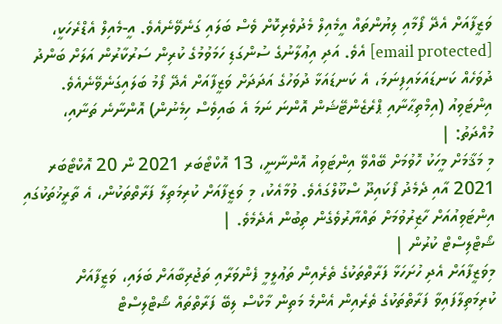ވަޒީފާއަށް އެދޭ ފޯމާއި ލިޔުންތައް އީމެއިލް މެދުވެރިކޮށް ވެސް ބަލައި ގަނެވޭނެއެވެ. އީ-މެއިލް އެޑްރެހަކީ، [email protected] އެވެ. އަދި އިޢުލާނުގެ ސުންގަޑި ހަމަވުމުގެ ކުރިން ސަރުކާރުން އަލަށް ބަންދު ދުވަހެއް ކަނޑައަޅައިފިނަމަ، އެ ކަނޑައަޅާ ދުވަހުގެ އަދަދަށް ވަޒީފާއަށް އެދޭ ފޯމު ބަލައިގަނެވޭނެއެވެ.
އިންޓަވިއު (އިމްތިޙާނާއި ޕްރެޒެންޓޭޝަން އޮންނަ ނަމަ އެ ބައިވެސް ހިމެނުން) އޮންނާނެ ތަނާއި، މުއްދަތު: |
މި މަޤާމަށް މީހަކު ހޮވުމަށް ބޭއްވޭ އިންޓަވިއު އޮންނާނީ، 13 އޮކްޓޯބަރ 2021 ން 20 އޮކްޓޯބަރ 2021 އާއި ދެމެދު ފޯކައިދޫ ސްކޫލްގައެވެ. ވުމާއެކު، މި ވަޒީފާއަށް ކުރިމަތިލާ ފަރާތްތަކުން، އެ ތާރީޚުތަކުގައި އިންޓަވިއުއަށް ހާޒިރުވުމަށް ތައްޔާރުވެގެން ތިބުން އެދެމެވެ. |
ޝޯޓްލިސްޓް ކުރުން |
މިވަޒީފާއަށް އެދި ހުށަހަޅާ ފަރާތްތަކުގެ ތެރެއިން ތަޢުލީމީ ފެންވަރާއި ތަޖުރިބާއަށް ބަލައި، ވަޒީފާއަށް ކުރިމަތިލާފައިވާ ފަރާތްތަކުގެ ތެރެއިން އެންމެ މަތިން މާކްސް ލިބޭ ފަރާތްތައް ޝޯޓްލިސްޓް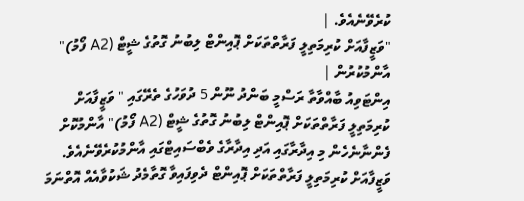ކުރެވޭނެއެވެ. |
"ވަޒީފާއަށް ކުރިމަތިލީ ފަރާތްތަކަށް ޕޮއިންޓް ލިބުނު ގޮތުގެ ޝީޓް (A2 ފޯމު)" އާންމުކުރުން |
އިންޓަވިއު ބާއްވާތާ ރަސްމީ ބަންދު ނޫން 5 ދުވަހުގެ ތެރޭގައި " ވަޒީފާއަށް ކުރިމަތިލީ ފަރާތްތަކަށް ޕޮއިންޓް ލިބުނު ގޮތުގެ ޝީޓް (A2 ފޯމު)" އާންމުކޮށް ފެންނާނެހެން މި އިދާރާގައި އަދި އިދާރާގެ ވެބްސައިޓްގައި އާންމުކުރެވޭނެއެވެ. ވަޒީފާއަށް ކުރިމަތިލީ ފަރާތްތަކަށް ޕޮއިންޓް ދެވިފައިވާ ގޮތާމެދު ޝަކުވާއެއް އޮތްނަމަ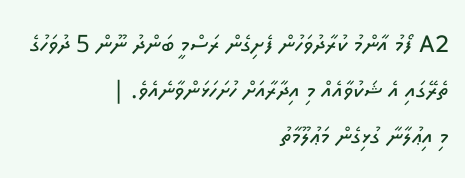A2 ފޯމު އާންމު ކުރާދުވަހުން ފެށިގެން ރަސްމީ ބަންދު ނޫން 5 ދުވަހުގެ ތެރޭގައި އެ ޝަކުވާއެއް މި އިދާރާއަށް ހުށަހަޅަންވާނެއެވެ. |
މި އިޢުލާނާ ގުޅިގެން މަޢުލޫމާތު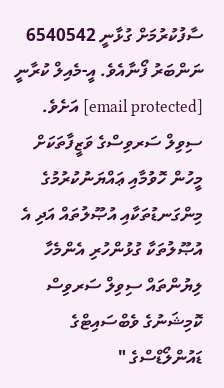ސާފުކުރުމަށް ގުޅާނީ 6540542 ނަންބަރު ފޯނާއެވެ. އީ-މެއިލް ކުރާނީ [email protected] އަށެވެ. ސިވިލް ސަރވިސްގެ ވަޒީފާތަކަށް މީހުން ހޮވުމާއި ޢައްޔަނުކުރުމުގެ މިންގަނޑުތަކާއި އުޞޫލުތައް އަދި އެ އުޞޫލުތަކާ ގުޅުންހުރި އެންމެހާ ލިޔުންތައް ސިވިލް ސަރވިސް ކޮމިޝަނުގެ ވެބްސައިޓްގެ ޑައުންލޯޑްސްގެ "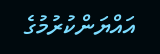އައްޔަންކުރުމުގެ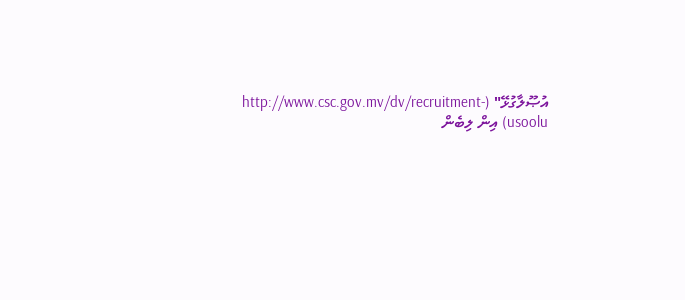އުޞޫލާގުޅޭ" (http://www.csc.gov.mv/dv/recruitment-usoolu) އިން ލިބެން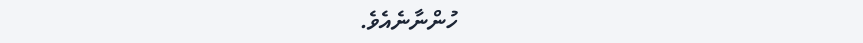ހުންނާނެއެވެ.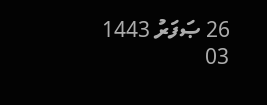26 ޞަފަރު 1443
03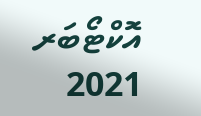އޮކްޓޯބަރ 2021